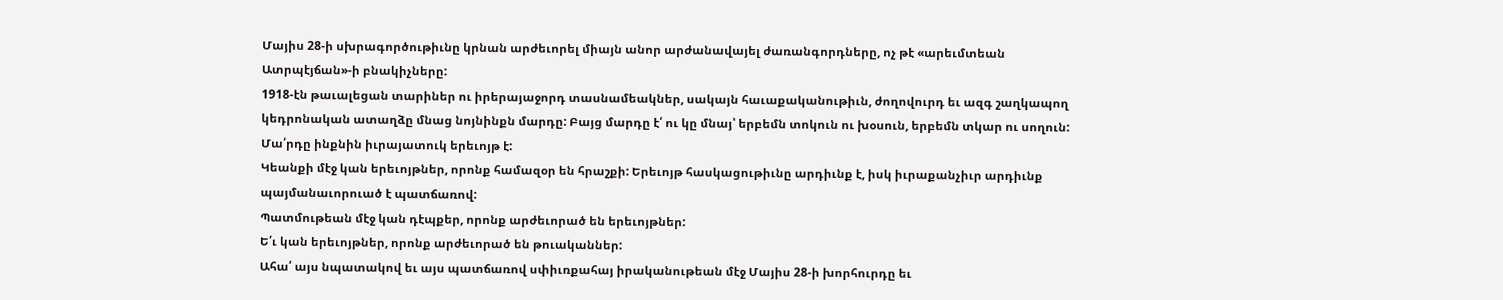Մայիս 28-ի սխրագործութիւնը կրնան արժեւորել միայն անոր արժանավայել ժառանգորդները, ոչ թէ «արեւմտեան Ատրպէյճան»-ի բնակիչները:
1918-էն թաւալեցան տարիներ ու իրերայաջորդ տասնամեակներ, սակայն հաւաքականութիւն, ժողովուրդ եւ ազգ շաղկապող կեդրոնական ատաղձը մնաց նոյնինքն մարդը: Բայց մարդը է՛ ու կը մնայ՝ երբեմն տոկուն ու խօսուն, երբեմն տկար ու սողուն:
Մա՛րդը ինքնին իւրայատուկ երեւոյթ է:
Կեանքի մէջ կան երեւոյթներ, որոնք համազօր են հրաշքի: Երեւոյթ հասկացութիւնը արդիւնք է, իսկ իւրաքանչիւր արդիւնք պայմանաւորուած է պատճառով:
Պատմութեան մէջ կան դէպքեր, որոնք արժեւորած են երեւոյթներ:
Ե՛ւ կան երեւոյթներ, որոնք արժեւորած են թուականներ:
Ահա՛ այս նպատակով եւ այս պատճառով սփիւռքահայ իրականութեան մէջ Մայիս 28-ի խորհուրդը եւ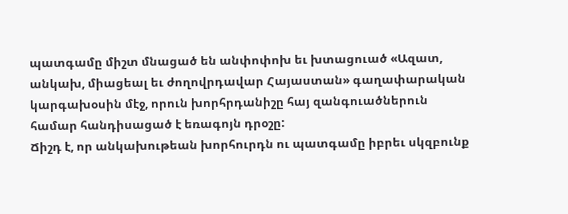պատգամը միշտ մնացած են անփոփոխ եւ խտացուած «Ազատ, անկախ, միացեալ եւ ժողովրդավար Հայաստան» գաղափարական կարգախօսին մէջ, որուն խորհրդանիշը հայ զանգուածներուն համար հանդիսացած է եռագոյն դրօշը:
Ճիշդ է, որ անկախութեան խորհուրդն ու պատգամը իբրեւ սկզբունք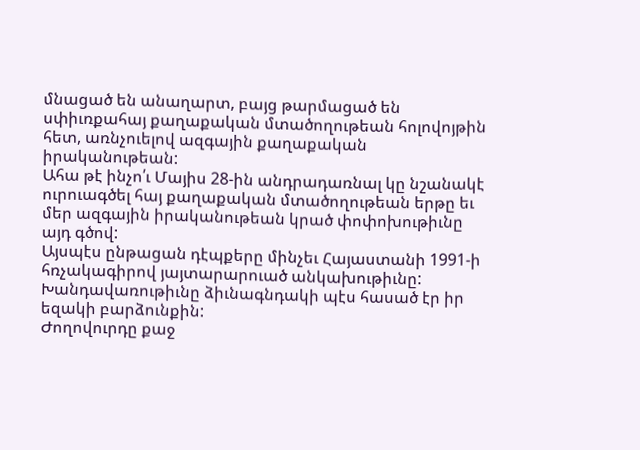մնացած են անաղարտ, բայց թարմացած են սփիւռքահայ քաղաքական մտածողութեան հոլովոյթին հետ, առնչուելով ազգային քաղաքական իրականութեան:
Ահա թէ ինչո՛ւ Մայիս 28-ին անդրադառնալ կը նշանակէ ուրուագծել հայ քաղաքական մտածողութեան երթը եւ մեր ազգային իրականութեան կրած փոփոխութիւնը այդ գծով:
Այսպէս ընթացան դէպքերը մինչեւ Հայաստանի 1991-ի հռչակագիրով յայտարարուած անկախութիւնը:
Խանդավառութիւնը ձիւնագնդակի պէս հասած էր իր եզակի բարձունքին:
Ժողովուրդը քաջ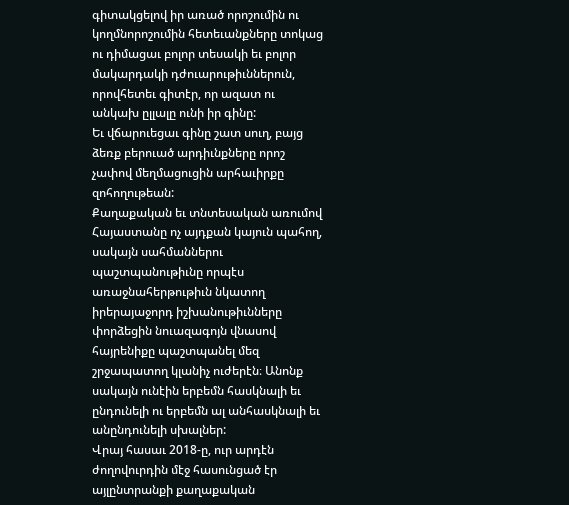գիտակցելով իր առած որոշումին ու կողմնորոշումին հետեւանքները տոկաց ու դիմացաւ բոլոր տեսակի եւ բոլոր մակարդակի դժուարութիւններուն, որովհետեւ գիտէր, որ ազատ ու անկախ ըլլալը ունի իր գինը:
Եւ վճարուեցաւ գինը շատ սուղ, բայց ձեռք բերուած արդիւնքները որոշ չափով մեղմացուցին արհաւիրքը զոհողութեան:
Քաղաքական եւ տնտեսական առումով Հայաստանը ոչ այդքան կայուն պահող, սակայն սահմաններու պաշտպանութիւնը որպէս առաջնահերթութիւն նկատող իրերայաջորդ իշխանութիւնները փորձեցին նուազագոյն վնասով հայրենիքը պաշտպանել մեզ շրջապատող կլանիչ ուժերէն։ Անոնք սակայն ունէին երբեմն հասկնալի եւ ընդունելի ու երբեմն ալ անհասկնալի եւ անընդունելի սխալներ:
Վրայ հասաւ 2018-ը, ուր արդէն ժողովուրդին մէջ հասունցած էր այլընտրանքի քաղաքական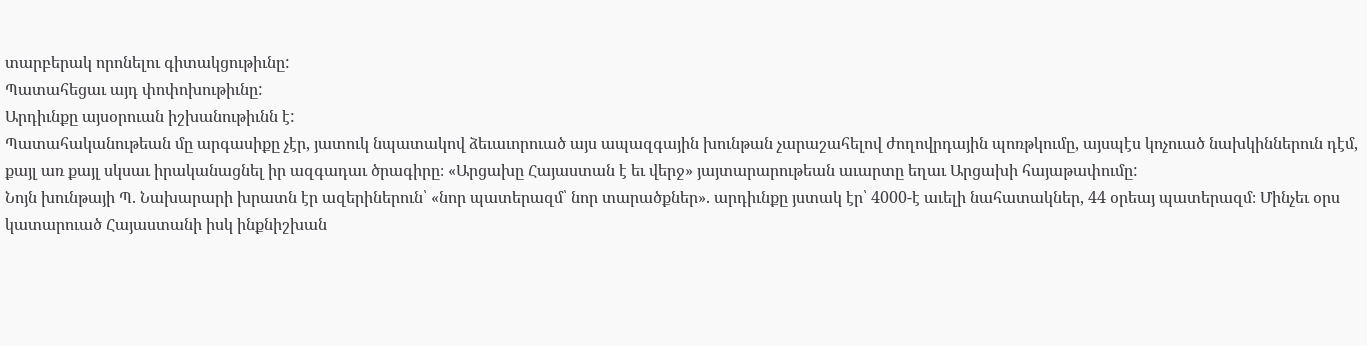տարբերակ որոնելու գիտակցութիւնը:
Պատահեցաւ այդ փոփոխութիւնը:
Արդիւնքը այսօրուան իշխանութիւնն է:
Պատահականութեան մը արգասիքը չէր, յատուկ նպատակով ձեւաւորուած այս ապազգային խունթան չարաշահելով ժողովրդային պոռթկումը, այսպէս կոչուած նախկիններուն դէմ, քայլ առ քայլ սկսաւ իրականացնել իր ազգադաւ ծրագիրը։ «Արցախը Հայաստան է եւ վերջ» յայտարարութեան աւարտը եղաւ Արցախի հայաթափումը:
Նոյն խունթայի Պ. Նախարարի խրատն էր ազերիներուն՝ «նոր պատերազմ՝ նոր տարածքներ». արդիւնքը յստակ էր՝ 4000-է աւելի նահատակներ, 44 օրեայ պատերազմ։ Մինչեւ օրս կատարուած Հայաստանի իսկ ինքնիշխան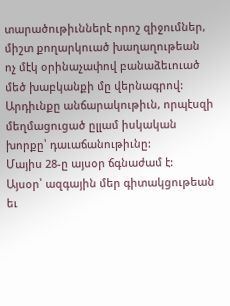տարածութիւններէ որոշ զիջումներ, միշտ քողարկուած խաղաղութեան ոչ մէկ օրինաչափով բանաձեւուած մեծ խաբկանքի մը վերնագրով: Արդիւնքը անճարակութիւն, որպէսզի մեղմացուցած ըլլամ իսկական խորքը՝ դաւաճանութիւնը:
Մայիս 28-ը այսօր ճգնաժամ է:
Այսօր՝ ազգային մեր գիտակցութեան եւ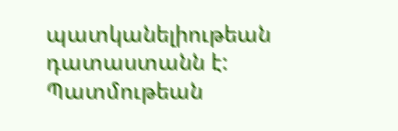պատկանելիութեան դատաստանն է:
Պատմութեան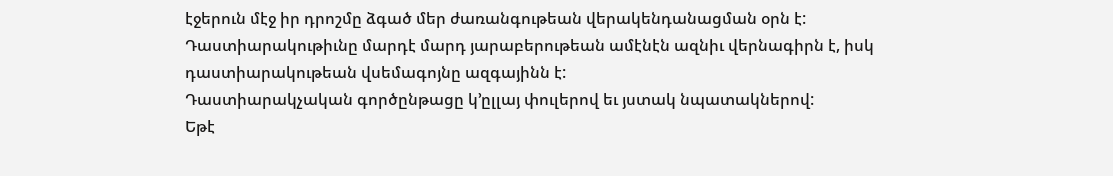էջերուն մէջ իր դրոշմը ձգած մեր ժառանգութեան վերակենդանացման օրն է:
Դաստիարակութիւնը մարդէ մարդ յարաբերութեան ամէնէն ազնիւ վերնագիրն է, իսկ դաստիարակութեան վսեմագոյնը ազգայինն է:
Դաստիարակչական գործընթացը կ’ըլլայ փուլերով եւ յստակ նպատակներով:
Եթէ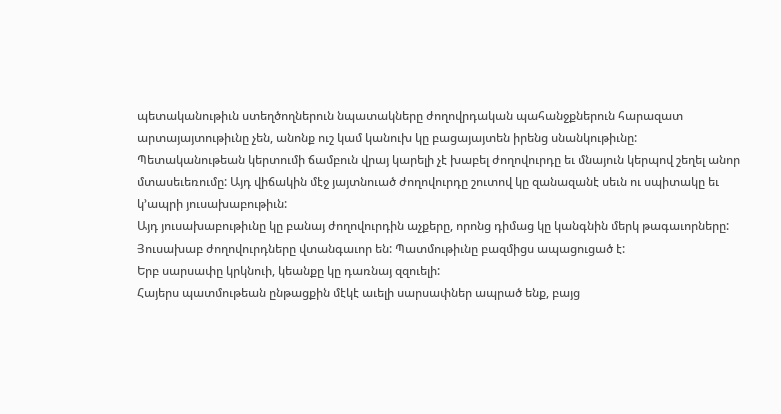պետականութիւն ստեղծողներուն նպատակները ժողովրդական պահանջքներուն հարազատ արտայայտութիւնը չեն, անոնք ուշ կամ կանուխ կը բացայայտեն իրենց սնանկութիւնը: Պետականութեան կերտումի ճամբուն վրայ կարելի չէ խաբել ժողովուրդը եւ մնայուն կերպով շեղել անոր մտասեւեռումը: Այդ վիճակին մէջ յայտնուած ժողովուրդը շուտով կը զանազանէ սեւն ու սպիտակը եւ կ’ապրի յուսախաբութիւն:
Այդ յուսախաբութիւնը կը բանայ ժողովուրդին աչքերը, որոնց դիմաց կը կանգնին մերկ թագաւորները:
Յուսախաբ ժողովուրդները վտանգաւոր են: Պատմութիւնը բազմիցս ապացուցած է:
Երբ սարսափը կրկնուի, կեանքը կը դառնայ զզուելի:
Հայերս պատմութեան ընթացքին մէկէ աւելի սարսափներ ապրած ենք, բայց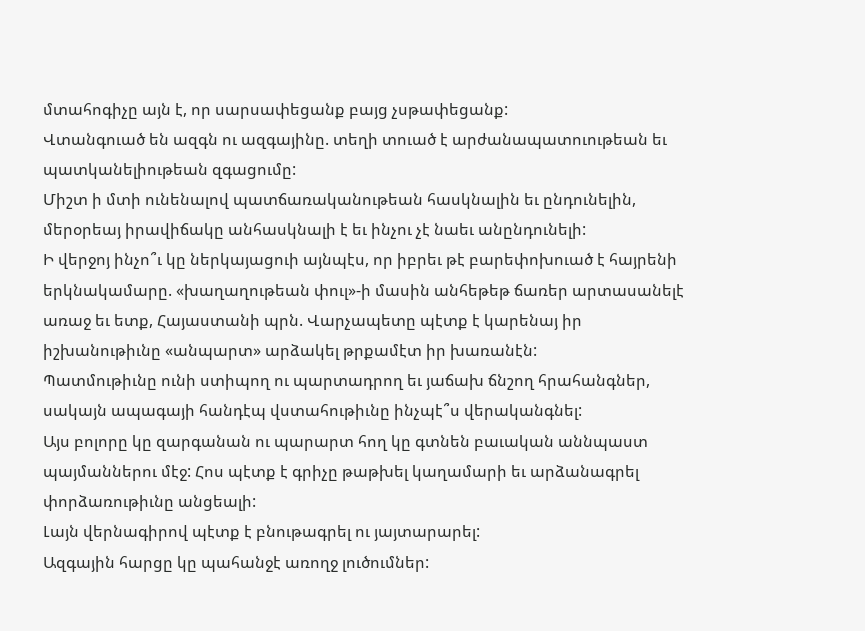մտահոգիչը այն է, որ սարսափեցանք բայց չսթափեցանք:
Վտանգուած են ազգն ու ազգայինը. տեղի տուած է արժանապատուութեան եւ պատկանելիութեան զգացումը:
Միշտ ի մտի ունենալով պատճառականութեան հասկնալին եւ ընդունելին, մերօրեայ իրավիճակը անհասկնալի է եւ ինչու չէ նաեւ անընդունելի:
Ի վերջոյ ինչո՞ւ կը ներկայացուի այնպէս, որ իբրեւ թէ բարեփոխուած է հայրենի երկնակամարը. «խաղաղութեան փուլ»-ի մասին անհեթեթ ճառեր արտասանելէ առաջ եւ ետք, Հայաստանի պրն. Վարչապետը պէտք է կարենայ իր իշխանութիւնը «անպարտ» արձակել թրքամէտ իր խառանէն:
Պատմութիւնը ունի ստիպող ու պարտադրող եւ յաճախ ճնշող հրահանգներ, սակայն ապագայի հանդէպ վստահութիւնը ինչպէ՞ս վերականգնել:
Այս բոլորը կը զարգանան ու պարարտ հող կը գտնեն բաւական աննպաստ պայմաններու մէջ: Հոս պէտք է գրիչը թաթխել կաղամարի եւ արձանագրել փորձառութիւնը անցեալի:
Լայն վերնագիրով պէտք է բնութագրել ու յայտարարել:
Ազգային հարցը կը պահանջէ առողջ լուծումներ: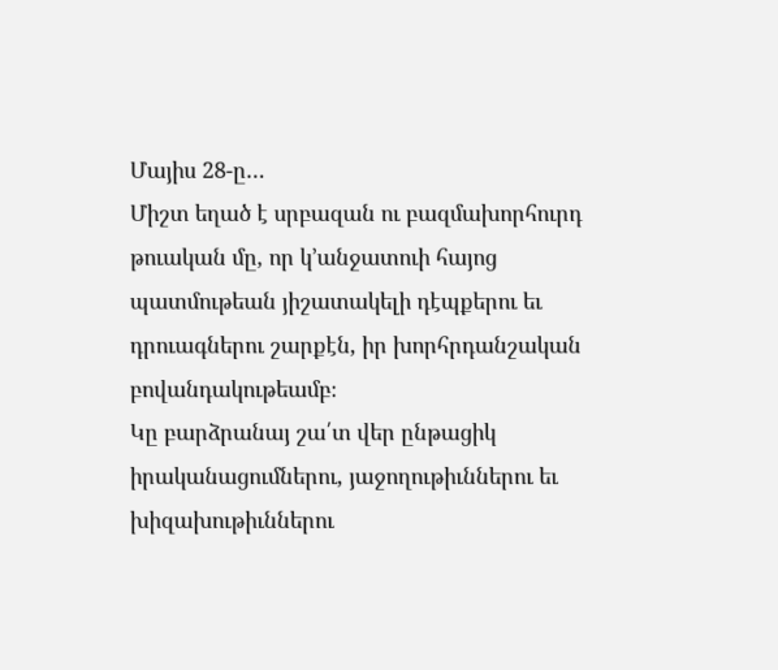Մայիս 28-ը…
Միշտ եղած է սրբազան ու բազմախորհուրդ թուական մը, որ կ’անջատուի հայոց պատմութեան յիշատակելի դէպքերու եւ դրուագներու շարքէն, իր խորհրդանշական բովանդակութեամբ։
Կը բարձրանայ շա՛տ վեր ընթացիկ իրականացումներու, յաջողութիւններու եւ խիզախութիւններու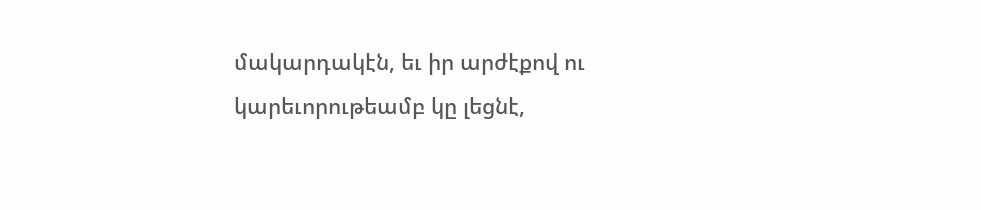մակարդակէն, եւ իր արժէքով ու կարեւորութեամբ կը լեցնէ,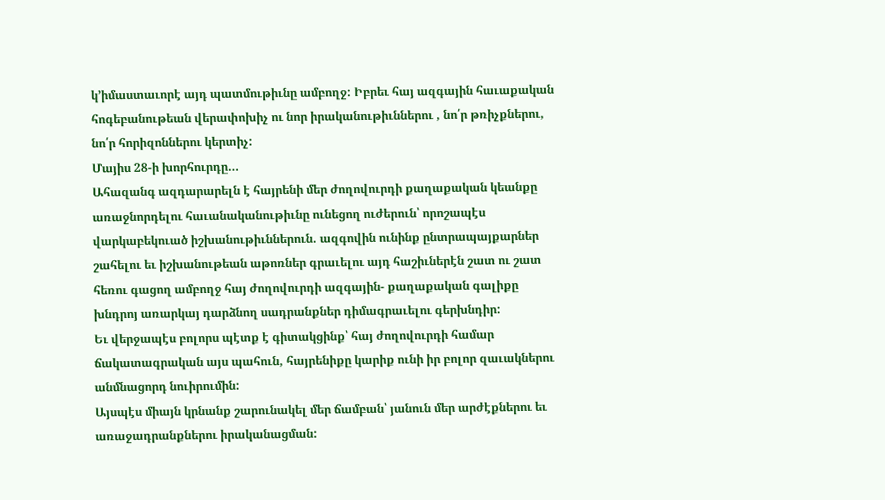կ’իմաստաւորէ այդ պատմութիւնը ամբողջ: Իբրեւ հայ ազգային հաւաքական հոգեբանութեան վերափոխիչ ու նոր իրականութիւններու , նո՛ր թռիչքներու, նո՛ր հորիզոններու կերտիչ:
Մայիս 28-ի խորհուրդը…
Ահազանգ ազդարարելն է հայրենի մեր ժողովուրդի քաղաքական կեանքը առաջնորդելու հաւանականութիւնը ունեցող ուժերուն՝ որոշապէս վարկաբեկուած իշխանութիւններուն. ազգովին ունինք ընտրապայքարներ շահելու եւ իշխանութեան աթոռներ գրաւելու այդ հաշիւներէն շատ ու շատ հեռու գացող ամբողջ հայ ժողովուրդի ազգային- քաղաքական գալիքը խնդրոյ առարկայ դարձնող սադրանքներ դիմագրաւելու գերխնդիր:
Եւ վերջապէս բոլորս պէտք է գիտակցինք՝ հայ ժողովուրդի համար ճակատագրական այս պահուն, հայրենիքը կարիք ունի իր բոլոր զաւակներու անմնացորդ նուիրումին:
Այսպէս միայն կրնանք շարունակել մեր ճամբան՝ յանուն մեր արժէքներու եւ առաջադրանքներու իրականացման: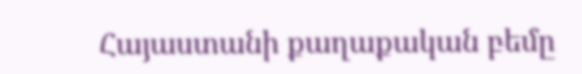Հայաստանի քաղաքական բեմը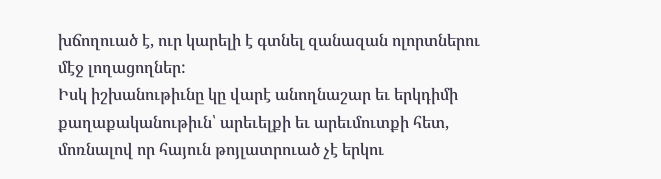խճողուած է, ուր կարելի է գտնել զանազան ոլորտներու մէջ լողացողներ:
Իսկ իշխանութիւնը կը վարէ անողնաշար եւ երկդիմի քաղաքականութիւն՝ արեւելքի եւ արեւմուտքի հետ, մոռնալով որ հայուն թոյլատրուած չէ երկու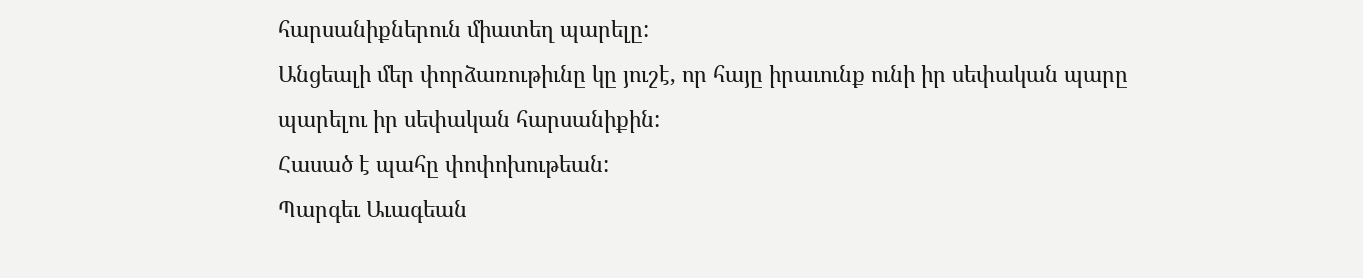հարսանիքներուն միատեղ պարելը:
Անցեալի մեր փորձառութիւնը կը յուշէ, որ հայը իրաւունք ունի իր սեփական պարը պարելու իր սեփական հարսանիքին:
Հասած է պահը փոփոխութեան:
Պարգեւ Աւագեան